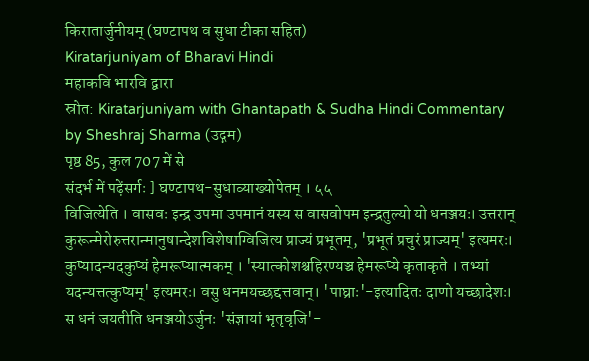किरातार्जुनीयम् (घण्टापथ व सुधा टीका सहित)
Kiratarjuniyam of Bharavi Hindi
महाकवि भारवि द्वारा
स्रोत: Kiratarjuniyam with Ghantapath & Sudha Hindi Commentary by Sheshraj Sharma (उद्गम)
पृष्ठ 85, कुल 707 में से
संदर्भ में पढ़ेंसर्गः ] घण्टापथ-सुधाव्याख्योपेतम् । ५५
विजित्येति । वासवः इन्द्र उपमा उपमानं यस्य स वासवोपम इन्द्रतुल्यो यो धनञ्जयः। उत्तरान् कुरून्मेरोरुत्तरान्मानुषान्देशविशेषाग्विजित्य प्राज्यं प्रभूतम्, 'प्रभूतं प्रचुरं प्राज्यम्' इत्यमरः। कुप्यादन्यदकुप्यं हेमरूप्यात्मकम् । 'स्यात्कोशश्चहिरण्यञ्च हेमरूप्ये कृताकृते । तभ्यां यदन्यत्तत्कुप्यम्' इत्यमरः। वसु धनमयच्छद्दत्तवान्। 'पाघ्राः'-इत्यादितः दाणो यच्छादेशः। स धनं जयतीति धनञ्जयोऽर्जुनः 'संज्ञायां भृतृवृजि'-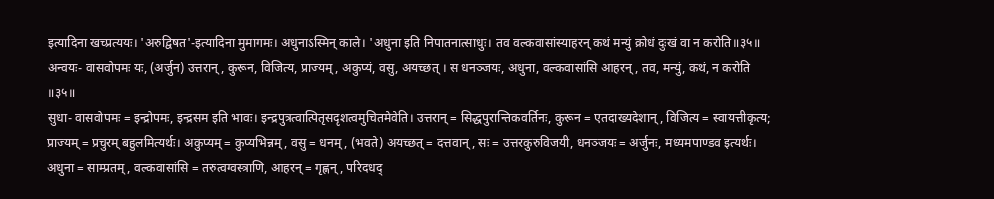इत्यादिना खच्प्रत्ययः। 'अरुद्विषत'-इत्यादिना मुमागमः। अधुनाऽस्मिन् काले। 'अधुना इति निपातनात्साधुः। तव वल्कवासांस्याहरन् कथं मन्युं क्रोधं दुःखं वा न करोति॥३५॥
अन्वयः- वासवोपमः यः, (अर्जुन) उत्तरान्, कुरून, विजित्य, प्राज्यम्, अकुप्यं, वसु, अयच्छत् । स धनञ्जयः, अधुना, वल्कवासांसि आहरन्, तव, मन्युं, कथं, न करोति ॥३५॥
सुधा- वासवोपमः = इन्द्रोपमः, इन्द्रसम इति भावः। इन्द्रपुत्रत्वात्पितृसदृशत्वमुचितमेवेति। उत्तरान् = सिद्धपुरान्तिकवर्तिनः, कुरून = एतदाख्यदेशान्, विजित्य = स्वायत्तीकृत्य; प्राज्यम् = प्रचुरम् बहुलमित्यर्थः। अकुप्यम् = कुप्यभिन्नम्, वसु = धनम्, (भवते) अयच्छत् = दत्तवान्, सः = उत्तरकुरुविजयी, धनञ्जयः = अर्जुनः, मध्यमपाण्डव इत्यर्थः। अधुना = साम्प्रतम्, वल्कवासांसि = तरुत्वग्वस्त्राणि, आहरन् = गृह्णन्, परिदधद्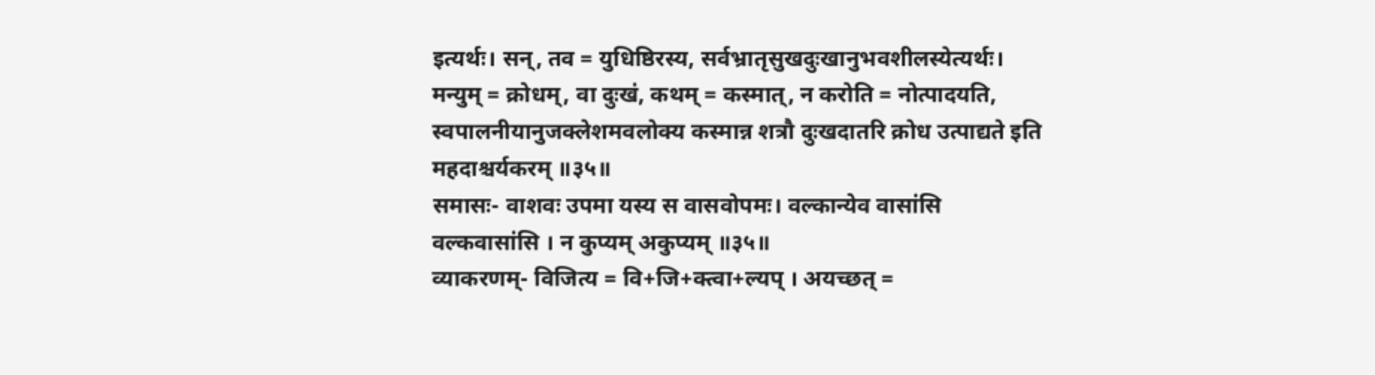इत्यर्थः। सन्, तव = युधिष्ठिरस्य, सर्वभ्रातृसुखदुःखानुभवशीलस्येत्यर्थः। मन्युम् = क्रोधम्, वा दुःखं, कथम् = कस्मात्, न करोति = नोत्पादयति, स्वपालनीयानुजक्लेशमवलोक्य कस्मान्न शत्रौ दुःखदातरि क्रोध उत्पाद्यते इति महदाश्चर्यकरम् ॥३५॥
समासः- वाशवः उपमा यस्य स वासवोपमः। वल्कान्येव वासांसि वल्कवासांसि । न कुप्यम् अकुप्यम् ॥३५॥
व्याकरणम्- विजित्य = वि+जि+क्त्वा+ल्यप् । अयच्छत् =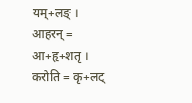यम्+लङ् । आहरन् = आ+हृ+शतृ । करोति = कृ+लट्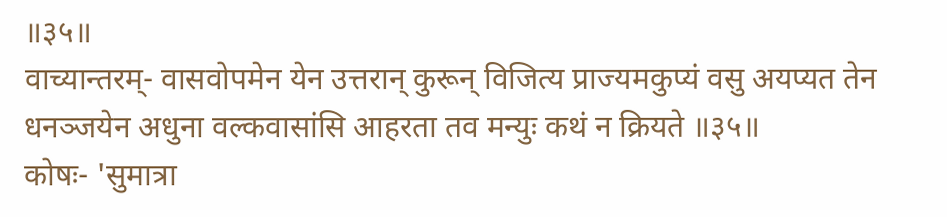॥३५॥
वाच्यान्तरम्- वासवोपमेन येन उत्तरान् कुरून् विजित्य प्राज्यमकुप्यं वसु अयप्यत तेन धनञ्जयेन अधुना वल्कवासांसि आहरता तव मन्युः कथं न क्रियते ॥३५॥
कोषः- 'सुमात्रा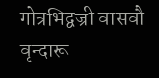गोत्रभिद्वज्री वासवौ वृन्दारू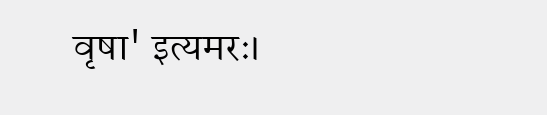वृषा' इत्यमरः।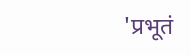'प्रभूतं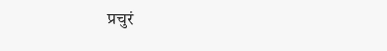प्रचुरं